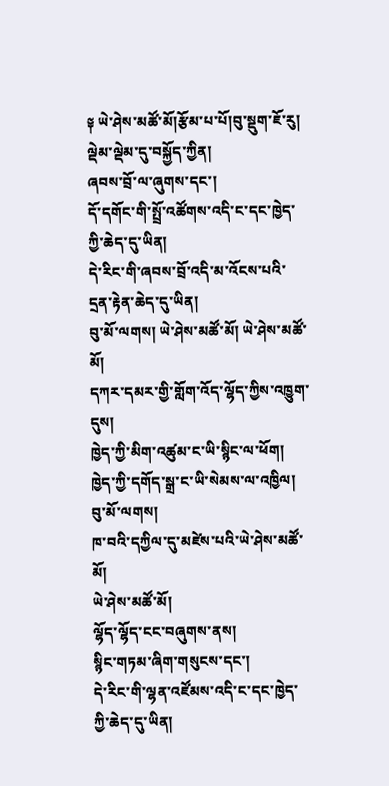༈ ཡེ་ཤེས་མཚོ་མོ།རྩོམ་པ་པོ།བུ་སྡུག་ཇོ་རུ།
ལྡེམ་ལྡེམ་དུ་བསྐྱོད་ཀྱིན།
ཞབས་བྲོ་ལ་ཞུགས་དང་།
དོ་དགོང་གི་སྤྲོ་འཚོགས་འདི་ང་དང་ཁྱེད་ཀྱི་ཆེད་དུ་ཡིན།
དེ་རིང་གི་ཞབས་བྲོ་འདི་མ་འོངས་པའི་དྲན་རྟེན་ཆེད་དུ་ཡིན།
བུ་མོ་ལགས། ཡེ་ཤེས་མཚོ་མོ། ཡེ་ཤེས་མཚོ་མོ།
དཀར་དམར་གྱི་གློག་འོད་ལྷོད་ཀྱིས་འཁྱུག་དུས།
ཁྱེད་ཀྱི་མིག་འཚུམ་ང་ཡི་སྙིང་ལ་ཕོག།
ཁྱེད་ཀྱི་དགོད་སྒྲ་ང་ཡི་སེམས་ལ་འཁྱིལ།
བུ་མོ་ལགས།
ཁ་བའི་དཀྱིལ་དུ་མཛེས་པའི་ཡེ་ཤེས་མཚོ་མོ།
ཡེ་ཤེས་མཚོ་མོ།
ལྷོད་ལྷོད་ངང་བཞུགས་ནས།
སྙིང་གཏམ་ཞིག་གསུངས་དང་།
དེ་རིང་གི་ལྷན་འཛོམས་འདི་ང་དང་ཁྱེད་ཀྱི་ཆེད་དུ་ཡིན།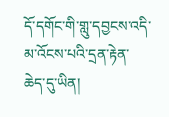དོ་དགོང་གི་གླུ་དབྱངས་འདི་མ་འོངས་པའི་དྲན་རྟེན་ཆེད་དུ་ཡིན།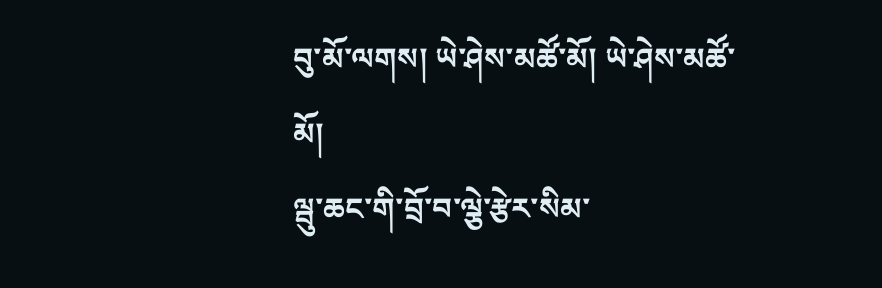བུ་མོ་ལགས། ཡེ་ཤེས་མཚོ་མོ། ཡེ་ཤེས་མཚོ་མོ།
ལྦུ་ཆང་གི་བྲོ་བ་ལྕེ་རྩེར་སིམ་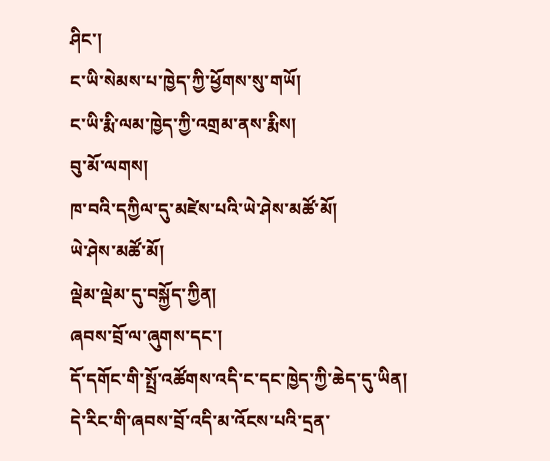ཤིང་།
ང་ཡི་སེམས་པ་ཁྱེད་ཀྱི་ཕྱོགས་སུ་གཡོ།
ང་ཡི་རྨི་ལམ་ཁྱེད་ཀྱི་འགྲམ་ནས་རྨིས།
བུ་མོ་ལགས།
ཁ་བའི་དཀྱིལ་དུ་མཛེས་པའི་ཡེ་ཤེས་མཚོ་མོ།
ཡེ་ཤེས་མཚོ་མོ།
ལྡེམ་ལྡེམ་དུ་བསྐྱོད་ཀྱིན།
ཞབས་བྲོ་ལ་ཞུགས་དང་།
དོ་དགོང་གི་སྤྲོ་འཚོགས་འདི་ང་དང་ཁྱེད་ཀྱི་ཆེད་དུ་ཡིན།
དེ་རིང་གི་ཞབས་བྲོ་འདི་མ་འོངས་པའི་དྲན་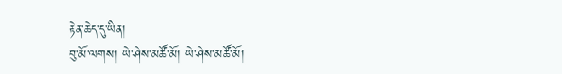རྟེན་ཆེད་དུ་ཡིན།
བུ་མོ་ལགས། ཡེ་ཤེས་མཚོ་མོ། ཡེ་ཤེས་མཚོ་མོ།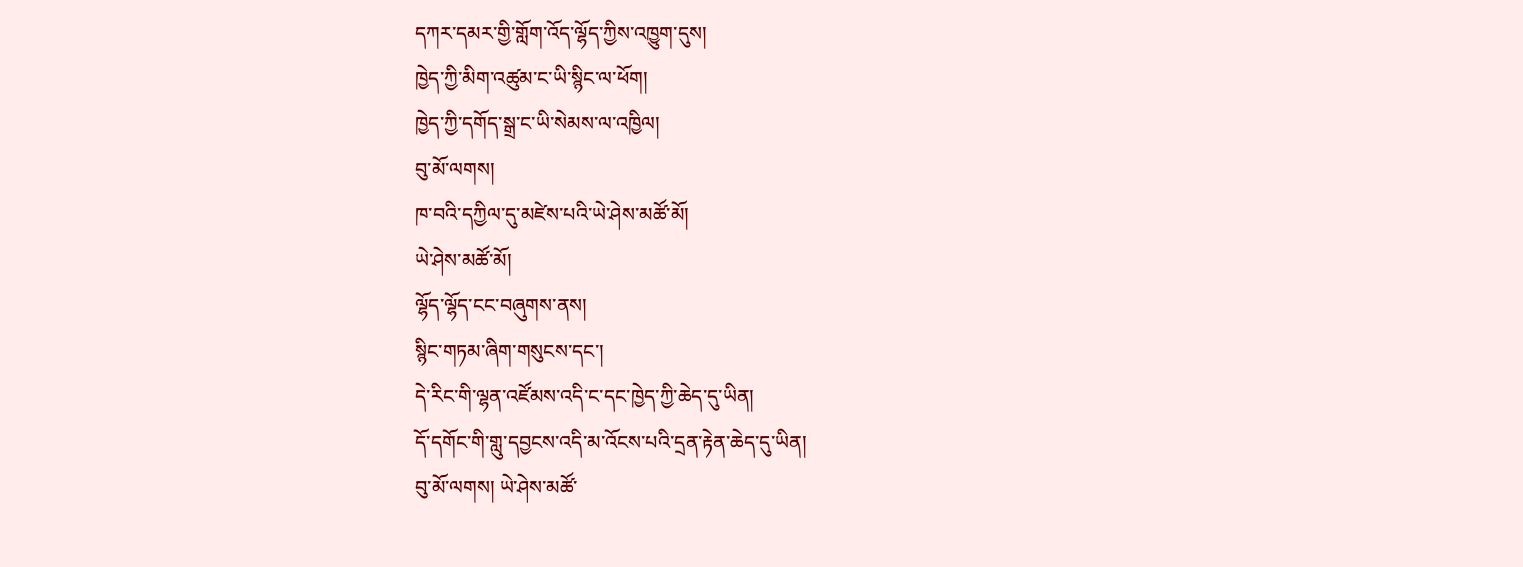དཀར་དམར་གྱི་གློག་འོད་ལྷོད་ཀྱིས་འཁྱུག་དུས།
ཁྱེད་ཀྱི་མིག་འཚུམ་ང་ཡི་སྙིང་ལ་ཕོག།
ཁྱེད་ཀྱི་དགོད་སྒྲ་ང་ཡི་སེམས་ལ་འཁྱིལ།
བུ་མོ་ལགས།
ཁ་བའི་དཀྱིལ་དུ་མཛེས་པའི་ཡེ་ཤེས་མཚོ་མོ།
ཡེ་ཤེས་མཚོ་མོ།
ལྷོད་ལྷོད་ངང་བཞུགས་ནས།
སྙིང་གཏམ་ཞིག་གསུངས་དང་།
དེ་རིང་གི་ལྷན་འཛོམས་འདི་ང་དང་ཁྱེད་ཀྱི་ཆེད་དུ་ཡིན།
དོ་དགོང་གི་གླུ་དབྱངས་འདི་མ་འོངས་པའི་དྲན་རྟེན་ཆེད་དུ་ཡིན།
བུ་མོ་ལགས། ཡེ་ཤེས་མཚོ་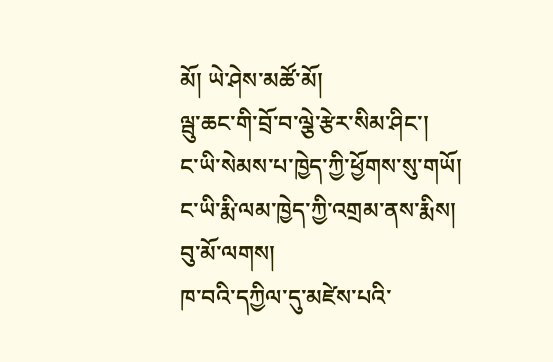མོ། ཡེ་ཤེས་མཚོ་མོ།
ལྦུ་ཆང་གི་བྲོ་བ་ལྕེ་རྩེར་སིམ་ཤིང་།
ང་ཡི་སེམས་པ་ཁྱེད་ཀྱི་ཕྱོགས་སུ་གཡོ།
ང་ཡི་རྨི་ལམ་ཁྱེད་ཀྱི་འགྲམ་ནས་རྨིས།
བུ་མོ་ལགས།
ཁ་བའི་དཀྱིལ་དུ་མཛེས་པའི་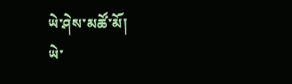ཡེ་ཤེས་མཚོ་མོ།
ཡེ་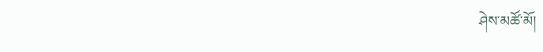ཤེས་མཚོ་མོ།